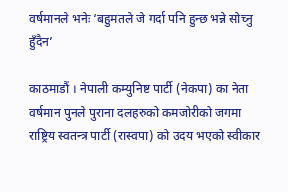वर्षमानले भनेः ‘बहुमतले जे गर्दा पनि हुन्छ भन्ने सोच्नु हुँदैन’

काठमाडौं । नेपाली कम्युनिष्ट पार्टी (नेकपा) का नेता वर्षमान पुनले पुराना दलहरुको कमजोरीको जगमा राष्ट्रिय स्वतन्त्र पार्टी (रास्वपा) को उदय भएको स्वीकार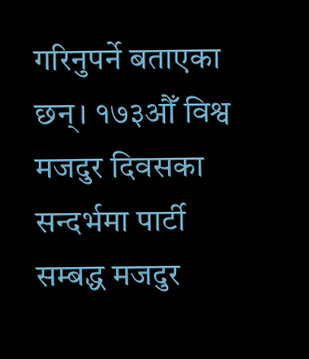गरिनुपर्ने बताएका छन्। १७३औँ विश्व मजदुर दिवसका सन्दर्भमा पार्टी सम्बद्ध मजदुर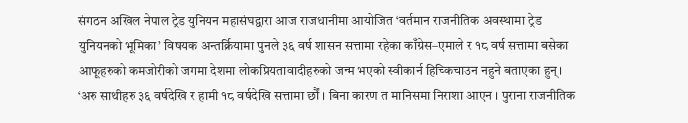संगठन अखिल नेपाल ट्रेड युनियन महासंघद्वारा आज राजधानीमा आयोजित ‘वर्तमान राजनीतिक अवस्थामा ट्रेड युनियनको भूमिका’ विषयक अन्तर्क्रियामा पुनले ३६ वर्ष शासन सत्तामा रहेका काँग्रेस–एमाले र १८ वर्ष सत्तामा बसेका आफूहरुको कमजोरीको जगमा देशमा लोकप्रियतावादीहरुको जन्म भएको स्वीकार्न हिच्किचाउन नहुने बताएका हुन्। ‘अरु साथीहरु ३६ वर्षदेखि र हामी १८ वर्षदेखि सत्तामा र्छौं । बिना कारण त मानिसमा निराशा आएन । पुराना राजनीतिक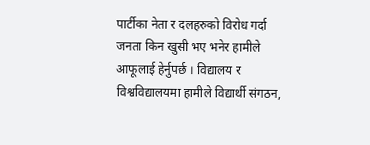पार्टीका नेता र दलहरुको विरोध गर्दा जनता किन खुसी भए भनेर हामीले आफूलाई हेर्नुपर्छ । विद्यालय र विश्वविद्यालयमा हामीले विद्यार्थी संगठन,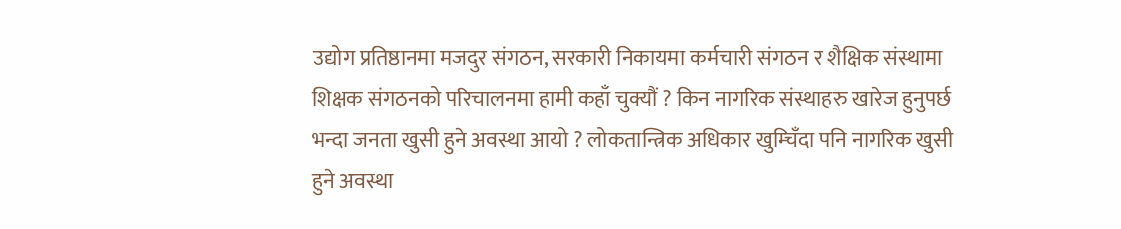उद्योग प्रतिष्ठानमा मजदुर संगठन, सरकारी निकायमा कर्मचारी संगठन र शैक्षिक संस्थामा शिक्षक संगठनको परिचालनमा हामी कहाँ चुक्यौं ? किन नागरिक संस्थाहरु खारेज हुनुपर्छ भन्दा जनता खुसी हुने अवस्था आयो ? लोकतान्त्रिक अधिकार खुम्चिँदा पनि नागरिक खुसी हुने अवस्था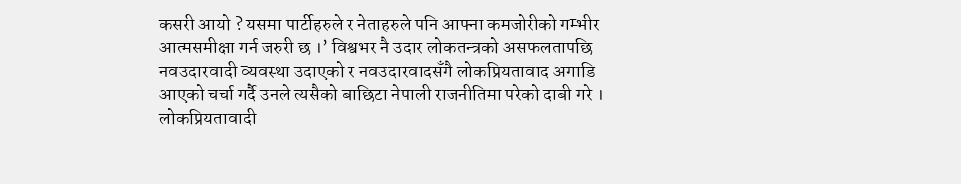कसरी आयो ? यसमा पार्टीहरुले र नेताहरुले पनि आफ्ना कमजोरीको गम्भीर आत्मसमीक्षा गर्न जरुरी छ ।’ विश्वभर नै उदार लोकतन्त्रको असफलतापछि नवउदारवादी व्यवस्था उदाएको र नवउदारवादसँगै लोकप्रियतावाद अगाडि आएको चर्चा गर्दै उनले त्यसैको बाछिटा नेपाली राजनीतिमा परेको दाबी गरे । लोकप्रियतावादी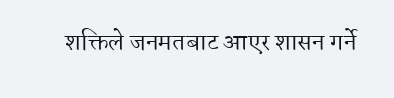शक्तिले जनमतबाट आएर शासन गर्ने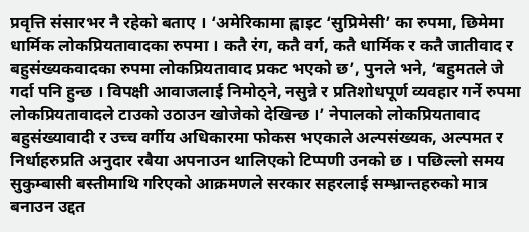प्रवृत्ति संसारभर नै रहेको बताए । ‘अमेरिकामा ह्वाइट ‘सुप्रिमेसी’ का रुपमा, छिमेमा धार्मिक लोकप्रियतावादका रुपमा । कतै रंग, कतै वर्ग, कतै धार्मिक र कतै जातीवाद र बहुसंख्यकवादका रुपमा लोकप्रियतावाद प्रकट भएको छ’, पुनले भने, ‘बहुमतले जे गर्दा पनि हुन्छ । विपक्षी आवाजलाई निमोठ्ने, नसुन्ने र प्रतिशोधपूर्ण व्यवहार गर्ने रुपमा लोकप्रियतावादले टाउको उठाउन खोजेको देखिन्छ ।’ नेपालको लोकप्रियतावाद बहुसंख्यावादी र उच्च वर्गीय अधिकारमा फोकस भएकाले अल्पसंख्यक, अल्पमत र निर्धाहरुप्रति अनुदार रबैया अपनाउन थालिएको टिप्पणी उनको छ । पछिल्लो समय सुकुम्बासी बस्तीमाथि गरिएको आक्रमणले सरकार सहरलाई सम्भ्रान्तहरुको मात्र बनाउन उद्दत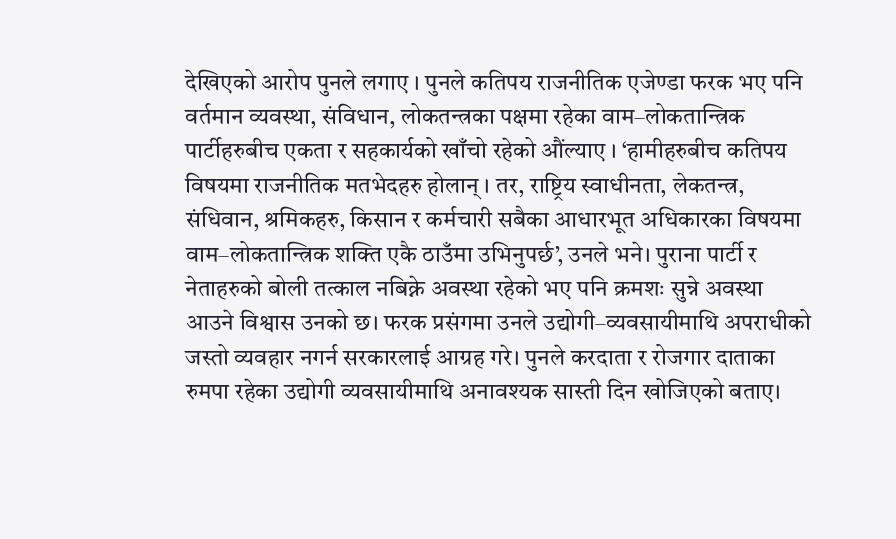देखिएको आरोप पुनले लगाए । पुनले कतिपय राजनीतिक एजेण्डा फरक भए पनि वर्तमान व्यवस्था, संविधान, लोकतन्त्रका पक्षमा रहेका वाम–लोकतान्त्रिक पार्टीहरुबीच एकता र सहकार्यको खाँचो रहेको औंल्याए । ‘हामीहरुबीच कतिपय विषयमा राजनीतिक मतभेदहरु होलान् । तर, राष्ट्रिय स्वाधीनता, लेकतन्त्र, संधिवान, श्रमिकहरु, किसान र कर्मचारी सबैका आधारभूत अधिकारका विषयमा वाम–लोकतान्त्रिक शक्ति एकै ठाउँमा उभिनुपर्छ’, उनले भने। पुराना पार्टी र नेताहरुको बोली तत्काल नबिक्ने अवस्था रहेको भए पनि क्रमशः सुन्ने अवस्था आउने विश्वास उनको छ। फरक प्रसंगमा उनले उद्योगी–व्यवसायीमाथि अपराधीको जस्तो व्यवहार नगर्न सरकारलाई आग्रह गरे। पुनले करदाता र रोजगार दाताका रुमपा रहेका उद्योगी व्यवसायीमाथि अनावश्यक सास्ती दिन खोजिएको बताए।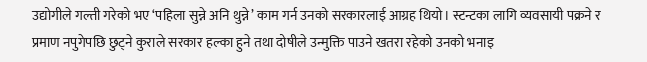उद्योगीले गल्ती गरेको भए ‘पहिला सुन्ने अनि थुन्ने’ काम गर्न उनको सरकारलाई आग्रह थियो। स्टन्टका लागि व्यवसायी पक्रने र प्रमाण नपुगेपछि छुट्ने कुराले सरकार हल्का हुने तथा दोषीले उन्मुक्ति पाउने खतरा रहेको उनको भनाइ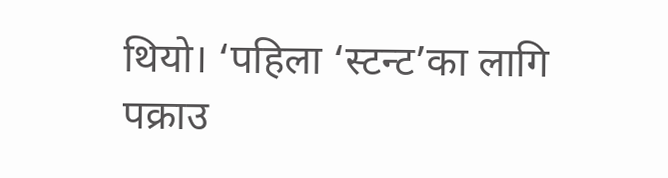थियो। ‘पहिला ‘स्टन्ट’का लागि पक्राउ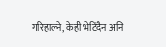गरिहाल्ने, केही भेटिंदैन अनि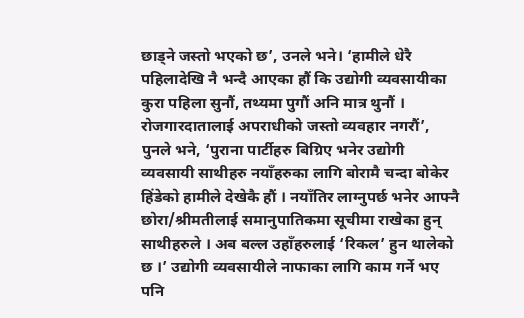छाड्ने जस्तो भएको छ’, उनले भने। ‘हामीले धेरै पहिलादेखि नै भन्दै आएका हौं कि उद्योगी व्यवसायीका कुरा पहिला सुनौं, तथ्यमा पुगौं अनि मात्र थुनौं । रोजगारदातालाई अपराधीको जस्तो व्यवहार नगरौं’, पुनले भने, ‘पुराना पार्टीहरु बिग्रिए भनेर उद्योगी व्यवसायी साथीहरु नयाँहरुका लागि बोरामै चन्दा बोकेर हिंडेको हामीले देखेकै हौं । नयाँतिर लाग्नुपर्छ भनेर आफ्नै छोरा/श्रीमतीलाई समानुपातिकमा सूचीमा राखेका हुन् साथीहरुले । अब बल्ल उहाँहरुलाई ‘रिकल’ हुन थालेको छ ।’ उद्योगी व्यवसायीले नाफाका लागि काम गर्ने भए पनि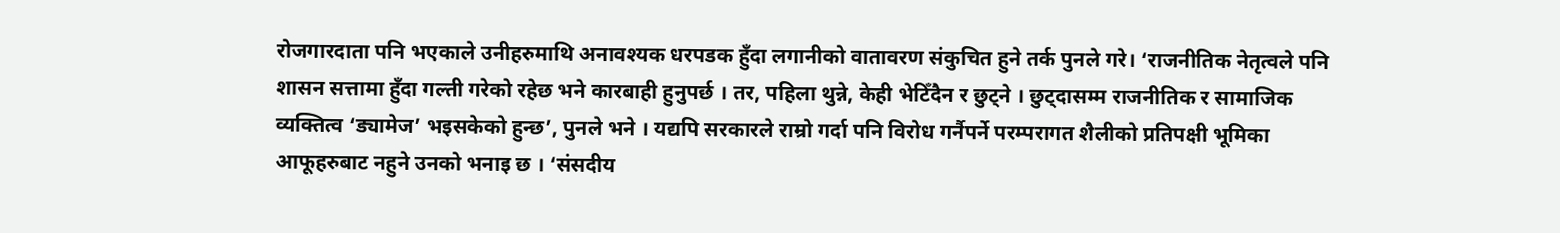रोजगारदाता पनि भएकाले उनीहरुमाथि अनावश्यक धरपडक हुँदा लगानीको वातावरण संकुचित हुने तर्क पुनले गरे। ‘राजनीतिक नेतृत्वले पनि शासन सत्तामा हुँदा गल्ती गरेको रहेछ भने कारबाही हुनुपर्छ । तर, पहिला थुन्ने, केही भेटिँदैन र छुट्ने । छुट्दासम्म राजनीतिक र सामाजिक व्यक्तित्व ‘ड्यामेज’ भइसकेको हुन्छ’, पुनले भने । यद्यपि सरकारले राम्रो गर्दा पनि विरोध गर्नैपर्ने परम्परागत शैलीको प्रतिपक्षी भूमिका आफूहरुबाट नहुने उनको भनाइ छ । ‘संसदीय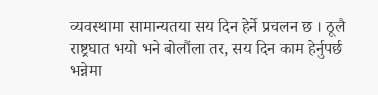व्यवस्थामा सामान्यतया सय दिन हेर्ने प्रचलन छ । ठूलै राष्ट्रघात भयो भने बोलौंला तर, सय दिन काम हेर्नुपर्छ भन्नेमा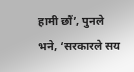हामी छौं’, पुनले भने, ‘सरकारले सय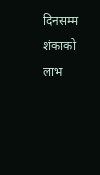दिनसम्म शंकाको लाभ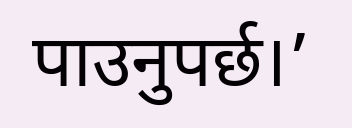पाउनुपर्छ।’